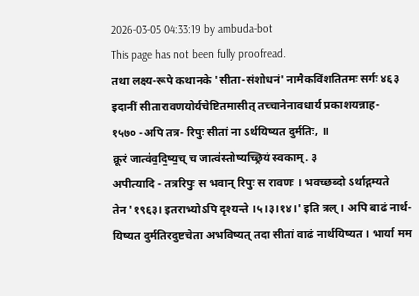2026-03-05 04:33:19 by ambuda-bot
This page has not been fully proofread.
तथा लक्ष्य-रूपे कथानके 'सीता-संशोधनं' नामैकविंशतितमः सर्गः ४६३
इदानीं सीतारावणयोर्यचेष्टितमासीत् तच्चानेनावधार्य प्रकाशयन्नाह-
१५७० -अपि तत्र- रिपुः सीतां ना ऽर्थयिष्यत दुर्मतिः, ॥
क्रूरं जात्व॑व॒दि॒ष्य॒च् च जात्व॑स्तोष्यच्छ्रियं स्वकाम्. ३
अपीत्यादि - तत्ररिपुः स भवान् रिपुः स रावणः । भवच्छब्दो ऽर्थाद्गम्यते
तेन '१९६३। इतराभ्योऽपि दृश्यन्ते ।५।३।१४।' इति त्रल् । अपि बाढं नार्थ-
यिष्यत दुर्मतिरदुष्टचेता अभविष्यत् तदा सीतां वाढं नार्थयिष्यत । भार्या मम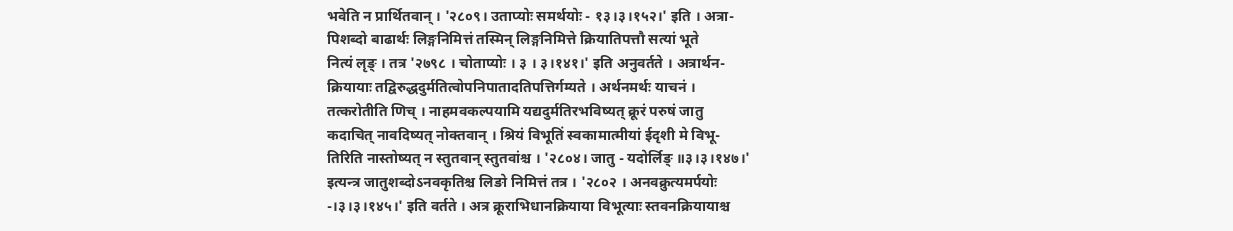भवेति न प्रार्थितवान् । '२८०९। उताप्योः समर्थयोः - १३।३।१५२।' इति । अत्रा-
पिशब्दो बाढार्थः लिङ्गनिमित्तं तस्मिन् लिङ्गनिमित्ते क्रियातिपत्तौ सत्यां भूते
नित्यं लृङ् । तत्र '२७९८ । चोताप्योः । ३ । ३।१४१।' इति अनुवर्तते । अत्रार्थन-
क्रियायाः तद्विरुद्धदुर्मतित्वोपनिपातादतिपत्तिर्गम्यते । अर्थनमर्थः याचनं ।
तत्करोतीति णिच् । नाहमवकल्पयामि यद्यदुर्मतिरभविष्यत् क्रूरं परुषं जातु
कदाचित् नावदिष्यत् नोक्तवान् । श्रियं विभूतिं स्वकामात्मीयां ईदृशी मे विभू-
तिरिति नास्तोष्यत् न स्तुतवान् स्तुतवांश्च । '२८०४। जातु - यदोर्लिङ् ॥३।३।१४७।'
इत्यन्त्र जातुशब्दोऽनवकृतिश्च लिङो निमित्तं तत्र । '२८०२ । अनवक्रुत्यमर्पयोः
-।३।३।१४५।' इति वर्तते । अत्र क्रूराभिधानक्रियाया विभूत्याः स्तवनक्रियायाश्च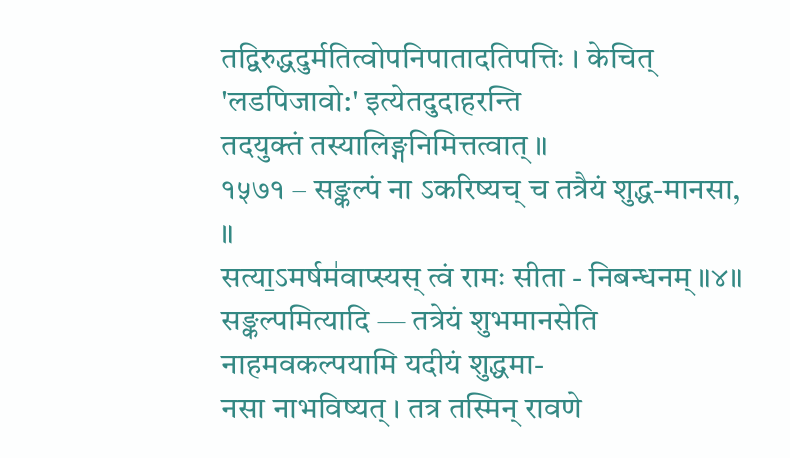तद्विरुद्धदुर्मतित्वोपनिपातादतिपत्तिः । केचित् 'लडपिजावो:' इत्येतदुदाहरन्ति
तदयुक्तं तस्यालिङ्गनिमित्तत्वात् ॥
१५७१ – सङ्कल्पं ना ऽकरिष्यच् च तत्रैयं शुद्ध-मानसा, ॥
सत्या॒ऽमर्षम॑वाप्स्यस् त्वं रामः सीता - निबन्धनम् ॥४॥
सङ्कल्पमित्यादि — तत्रेयं शुभमानसेति नाहमवकल्पयामि यदीयं शुद्धमा-
नसा नाभविष्यत् । तत्र तस्मिन् रावणे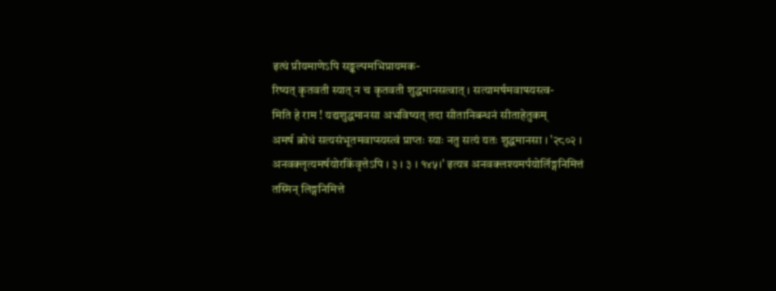इत्थं प्रीयमाणेऽपि सङ्कल्पमभिप्रायमक-
रिष्यत् कृतवती स्यात् न च कृतवती शुद्धमानसत्वात् । सत्यामर्षमवाप्स्यस्त्व-
मिति हे राम ! यद्यशुद्धमानसा अभविष्यत् तदा सीतानिबन्धनं सीताहेतुकम्
अमर्ष क्रोधं सत्यसंभूतमवाप्स्यस्त्वं प्राप्तः स्याः नतु सत्यं यतः शुद्धमानसा । '२८०२ ।
अनवक्लृत्यमर्षयोरकिंवृत्तेऽपि । ३ । ३ । १४५।' इत्यत्र अनवक्लश्यमर्पयोर्लिङ्गनिमित्तं
तस्मिन् लिङ्गनिमित्ते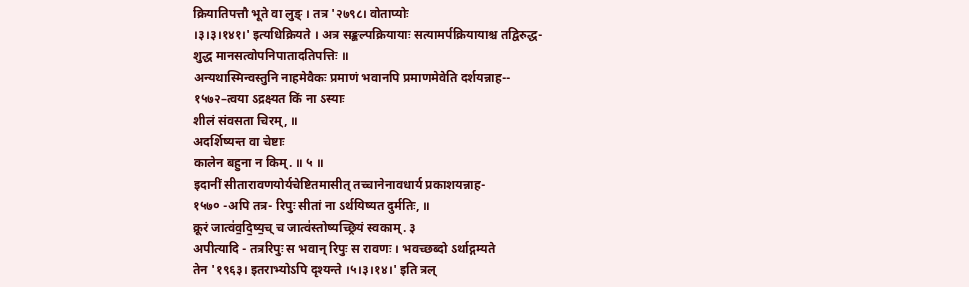क्रियातिपत्तौ भूते वा लुङ् । तत्र '२७९८। वोताप्योः
।३।३।१४१।' इत्यधिक्रियते । अत्र सङ्कल्पक्रियायाः सत्यामर्पक्रियायाश्च तद्विरुद्ध-
शुद्ध मानसत्वोपनिपातादतिपत्तिः ॥
अन्यथास्मिन्वस्तुनि नाहमेवैकः प्रमाणं भवानपि प्रमाणमेवेति दर्शयन्नाह--
१५७२–त्वया ऽद्रक्ष्यत किं ना ऽस्याः
शीलं संवसता चिरम्, ॥
अदर्शिष्यन्त वा चेष्टाः
कालेन बहुना न किम्. ॥ ५ ॥
इदानीं सीतारावणयोर्यचेष्टितमासीत् तच्चानेनावधार्य प्रकाशयन्नाह-
१५७० -अपि तत्र- रिपुः सीतां ना ऽर्थयिष्यत दुर्मतिः, ॥
क्रूरं जात्व॑व॒दि॒ष्य॒च् च जात्व॑स्तोष्यच्छ्रियं स्वकाम्. ३
अपीत्यादि - तत्ररिपुः स भवान् रिपुः स रावणः । भवच्छब्दो ऽर्थाद्गम्यते
तेन '१९६३। इतराभ्योऽपि दृश्यन्ते ।५।३।१४।' इति त्रल्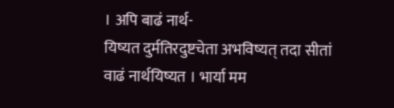। अपि बाढं नार्थ-
यिष्यत दुर्मतिरदुष्टचेता अभविष्यत् तदा सीतां वाढं नार्थयिष्यत । भार्या मम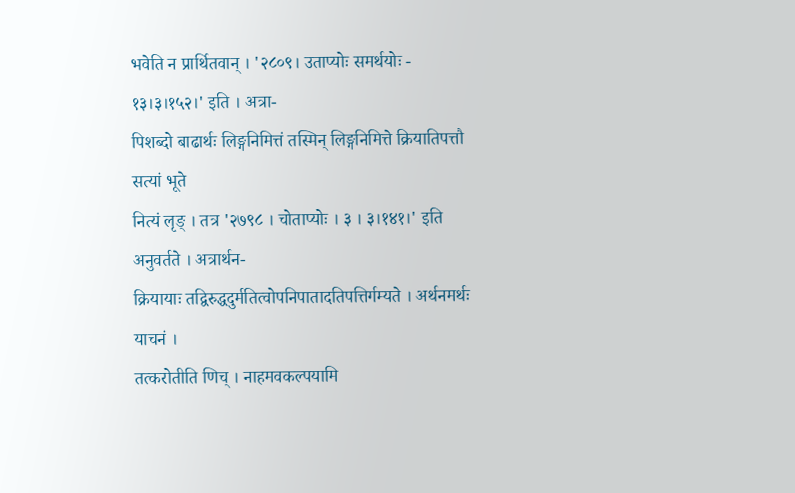भवेति न प्रार्थितवान् । '२८०९। उताप्योः समर्थयोः - १३।३।१५२।' इति । अत्रा-
पिशब्दो बाढार्थः लिङ्गनिमित्तं तस्मिन् लिङ्गनिमित्ते क्रियातिपत्तौ सत्यां भूते
नित्यं लृङ् । तत्र '२७९८ । चोताप्योः । ३ । ३।१४१।' इति अनुवर्तते । अत्रार्थन-
क्रियायाः तद्विरुद्धदुर्मतित्वोपनिपातादतिपत्तिर्गम्यते । अर्थनमर्थः याचनं ।
तत्करोतीति णिच् । नाहमवकल्पयामि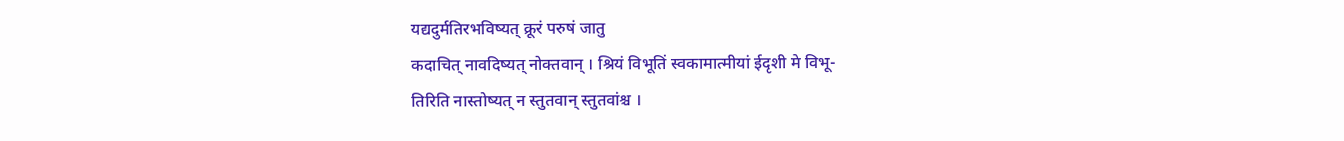यद्यदुर्मतिरभविष्यत् क्रूरं परुषं जातु
कदाचित् नावदिष्यत् नोक्तवान् । श्रियं विभूतिं स्वकामात्मीयां ईदृशी मे विभू-
तिरिति नास्तोष्यत् न स्तुतवान् स्तुतवांश्च ।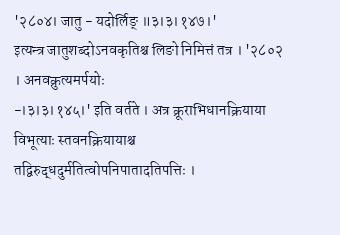'२८०४। जातु - यदोर्लिङ् ॥३।३।१४७।'
इत्यन्त्र जातुशब्दोऽनवकृतिश्च लिङो निमित्तं तत्र । '२८०२ । अनवक्रुत्यमर्पयोः
-।३।३।१४५।' इति वर्तते । अत्र क्रूराभिधानक्रियाया विभूत्याः स्तवनक्रियायाश्च
तद्विरुद्धदुर्मतित्वोपनिपातादतिपत्तिः ।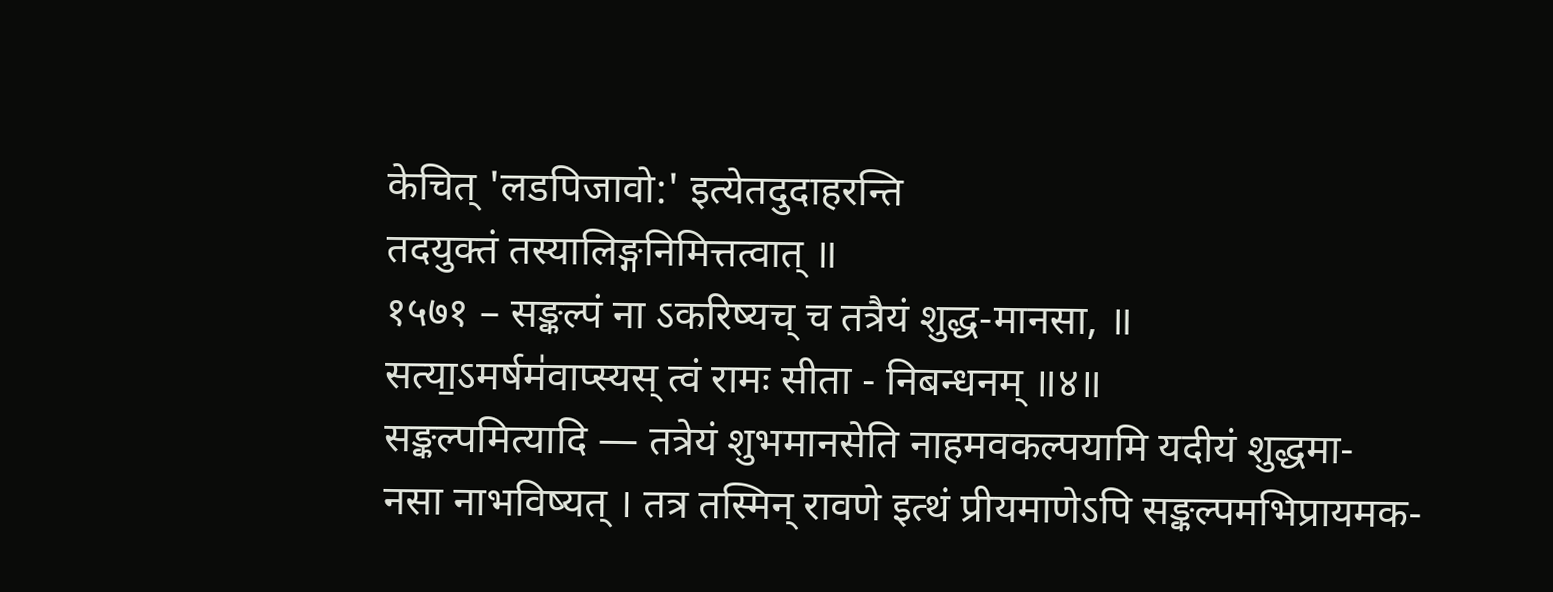केचित् 'लडपिजावो:' इत्येतदुदाहरन्ति
तदयुक्तं तस्यालिङ्गनिमित्तत्वात् ॥
१५७१ – सङ्कल्पं ना ऽकरिष्यच् च तत्रैयं शुद्ध-मानसा, ॥
सत्या॒ऽमर्षम॑वाप्स्यस् त्वं रामः सीता - निबन्धनम् ॥४॥
सङ्कल्पमित्यादि — तत्रेयं शुभमानसेति नाहमवकल्पयामि यदीयं शुद्धमा-
नसा नाभविष्यत् । तत्र तस्मिन् रावणे इत्थं प्रीयमाणेऽपि सङ्कल्पमभिप्रायमक-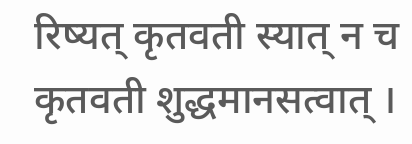रिष्यत् कृतवती स्यात् न च कृतवती शुद्धमानसत्वात् ।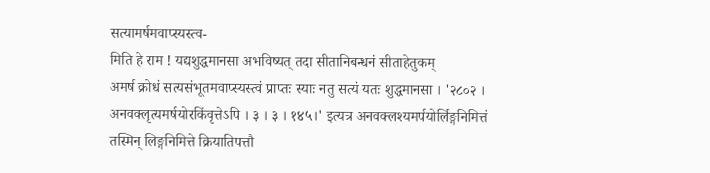सत्यामर्षमवाप्स्यस्त्व-
मिति हे राम ! यद्यशुद्धमानसा अभविष्यत् तदा सीतानिबन्धनं सीताहेतुकम्
अमर्ष क्रोधं सत्यसंभूतमवाप्स्यस्त्वं प्राप्तः स्याः नतु सत्यं यतः शुद्धमानसा । '२८०२ ।
अनवक्लृत्यमर्षयोरकिंवृत्तेऽपि । ३ । ३ । १४५।' इत्यत्र अनवक्लश्यमर्पयोर्लिङ्गनिमित्तं
तस्मिन् लिङ्गनिमित्ते क्रियातिपत्तौ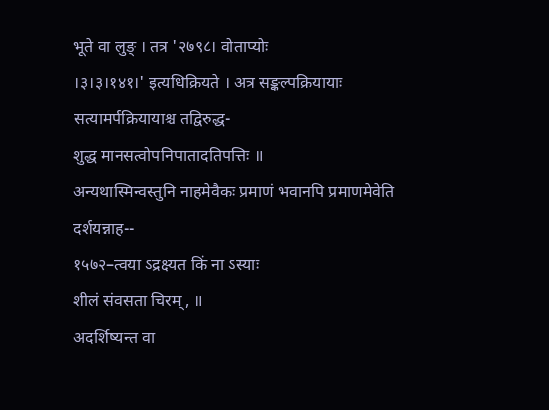भूते वा लुङ् । तत्र '२७९८। वोताप्योः
।३।३।१४१।' इत्यधिक्रियते । अत्र सङ्कल्पक्रियायाः सत्यामर्पक्रियायाश्च तद्विरुद्ध-
शुद्ध मानसत्वोपनिपातादतिपत्तिः ॥
अन्यथास्मिन्वस्तुनि नाहमेवैकः प्रमाणं भवानपि प्रमाणमेवेति दर्शयन्नाह--
१५७२–त्वया ऽद्रक्ष्यत किं ना ऽस्याः
शीलं संवसता चिरम्, ॥
अदर्शिष्यन्त वा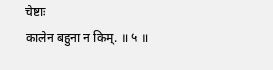चेष्टाः
कालेन बहुना न किम्. ॥ ५ ॥